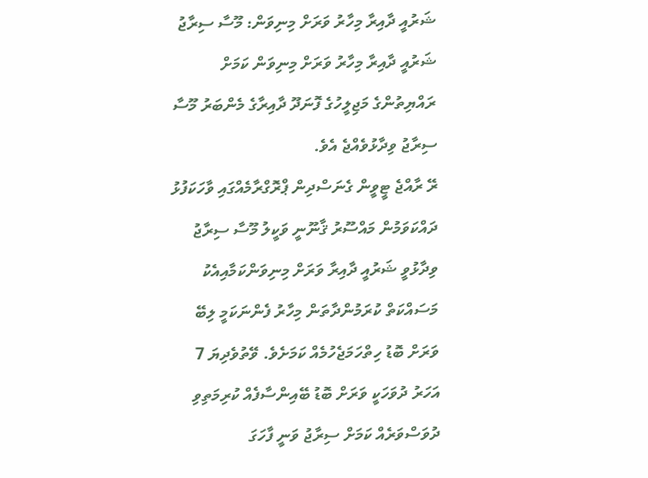ޝަރުއީ ދާއިރާ މިހާރު ވަރަށް މިނިވަން: މޫސާ ސިރާޖު
ޝަރުއީ ދާއިރާ މިހާރު ވަރަށް މިނިވަން ކަމަށް ރައްޔިތުންގެ މަޖިލީހުގެ ފޮނަދޫ ދާއިރާގެ މެންބަރު މޫސާ ސިރާޖު ވިދާޅުވެއްޖެ އެވެ.
ރޭ ރާއްޖެ ޓީވީން ގެނަސްދިން ޕްރޮގްރާމެއްގައި ވާހަކަފުޅު ދައްކަވަމުން މައްސޫރު ޤާނޫނީ ވަކީލު މޫސާ ސިރާޖު ވިދާޅުވީ ޝަރުއީ ދާއިރާ ވަރަށް މިނިވަންކަމާއިއެކު މަސައްކަތް ކުރަމުންދާތަން މިހާރު ފެންނަކަމީ ލިބޭ ވަރަށް ބޮޑު ހިތްހަމަޖެހުމެއް ކަމަށެވެ. ވޭތުވެދިޔަ 7 އަހަރު ދުވަހަކީ ވަރަށް ބޮޑު ބޭއިންސާފެއް ކުރިމަތިވި ދުވަސްވަރެއް ކަމަށް ސިރާޖު ވަނީ ފާހަގަ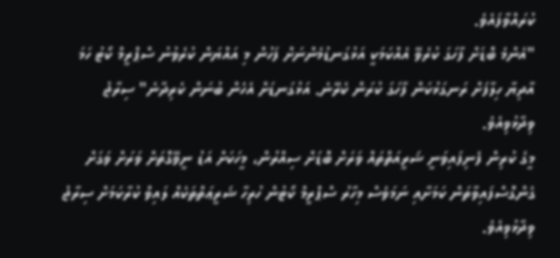ކުރައްވާފައެވެ.
"އެންމެ ބޮޑަށް ފާހަގަ ކުރެވޭ އެއްކަމަކީ އަޅުގަނޑުމެންނަށް ފަހުން މި އައްޔަން ކުރެވުނު ސްޕްރީމް ކޯޓު ހަމަ އާދިޔާ ހިލާފަށް ރަނގަޅުކަން ފާހަގަ ކުރަން ކެރޭނެ. އަޅުގަނޑަށް އެހެން ބުނަން ކެރިދާނެ" ސިރާޖު ވިދާޅުވިއެވެ.
މީގެ ކުރިން ފެނިފައިވަނީ ޝަރީއަތްތައް ވަރަށް ބޮޑަށް ސިއްރުން، މީހަކަށް އަޑު ނީވޭގޮތަށް ވަރަށް ވަގަށް ގެންގޮސްފައިވާތަން ކަމަށާއި ނަމަވެސް މިހާރު ސްޕްރީމް ކޯޓުން ހުރިހާ ޝަރީޢަތްތަކެއް ލައިވް ކުރާކަމަށް ސިރާޖު ވިދާޅުވިއެވެ.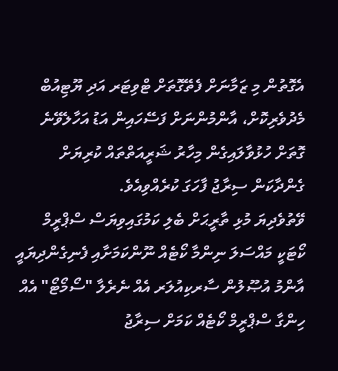އެގޮތުން މި ޒަމާނަށް ފެތޭގޮތަށް ޓްވިޓަރ އަދި ޔޫޓިއުބް މެދުވެރިކޮށް، އާންމުންނަށް ފަސޭހައިން އަޑު އަހާލެވޭނެ ގޮތަށް ހުޅުވާލައިގެން މިހާރު ޝަރީއަތްތައް ކުރިޔަށް ގެންދާކަން ސިރާޖު ފާހަގަ ކުރެއްވިއެވެ.
ވޭތުވެދިޔަ މުޅި ތާރީޙަށް ބެލި ކަމުގައިވިޔަސް ސްޕްރީމް ކޯޓަކީ މައްސަލަ ނިންމާ ކޯޓެއް ނޫންކަމަށާއި ފެނިގެންދިޔައީ އާންމު އުޞޫލުން ސާރކިއުލަރ އެއް ނެރެލާ "ސޯމޯޓޯ" އެއް ހިންގާ ސްޕްރީމް ކޯޓެއް ކަމަށް ސިރާޖު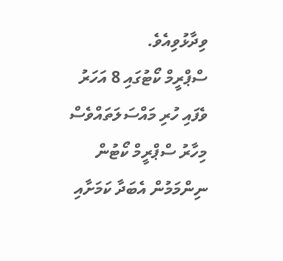ވިދާޅުވިއެވެ.
ސްޕްރީމް ކޯޓުގައި 8 އަހަރު ވެފައި ހުރި މައްސަލަތައްވެސް މިހާރު ސްޕްރީމް ކޯޓުން ނިންމަމުން އެބަދާ ކަމަށާއި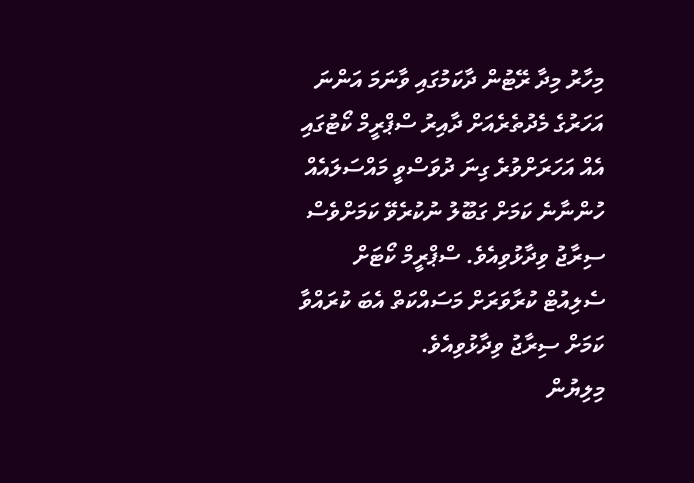މިހާރު މިދާ ރޭޓުން ދާކަމުގައި ވާނަމަ އަންނަ އަހަރުގެ މެދުތެރެއަށް ދާއިރު ސްޕްރީމް ކޯޓުގައި އެއް އަހަރަށްވުރެ ގިނަ ދުވަސްވީ މައްސަލައެއް ހުންނާނެ ކަމަށް ގަބޫލު ނުކުރެވޭ ކަމަށްވެސް ސިރާޖު ވިދާޅުވިއެވެ. ސްޕްރީމް ކޯޓަށް ސެލިއުޓް ކުރާވަރަށް މަސައްކަތް އެބަ ކުރައްވާ ކަމަށް ސިރާޖު ވިދާޅުވިއެވެ.
މިލިޔުން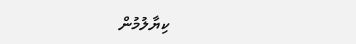ކިޔާލުމުން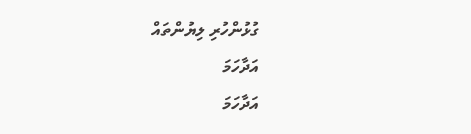ގުޅުންހުރި ލިޔުންތައް
އަދާހަމަ
އަދާހަމަ